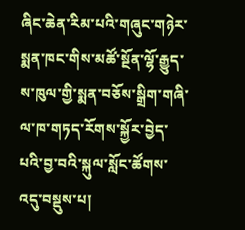ཞིང་ཆེན་རིམ་པའི་གཞུང་གཉེར་སྨན་ཁང་གིས་མཚོ་སྔོན་ལྷོ་རྒྱུད་ས་ཁུལ་གྱི་སྨན་བཅོས་སྒྲིག་གཞི་ལ་ཁ་གཏད་རོགས་སྐྱོར་བྱེད་པའི་བྱ་བའི་སྐུལ་སློང་ཚོགས་འདུ་བསྡུས་པ།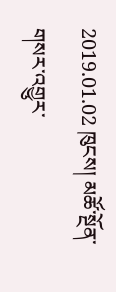2019.01.02 ཁུངས། མཚོ་སྔོན་གསར་འགྱུར་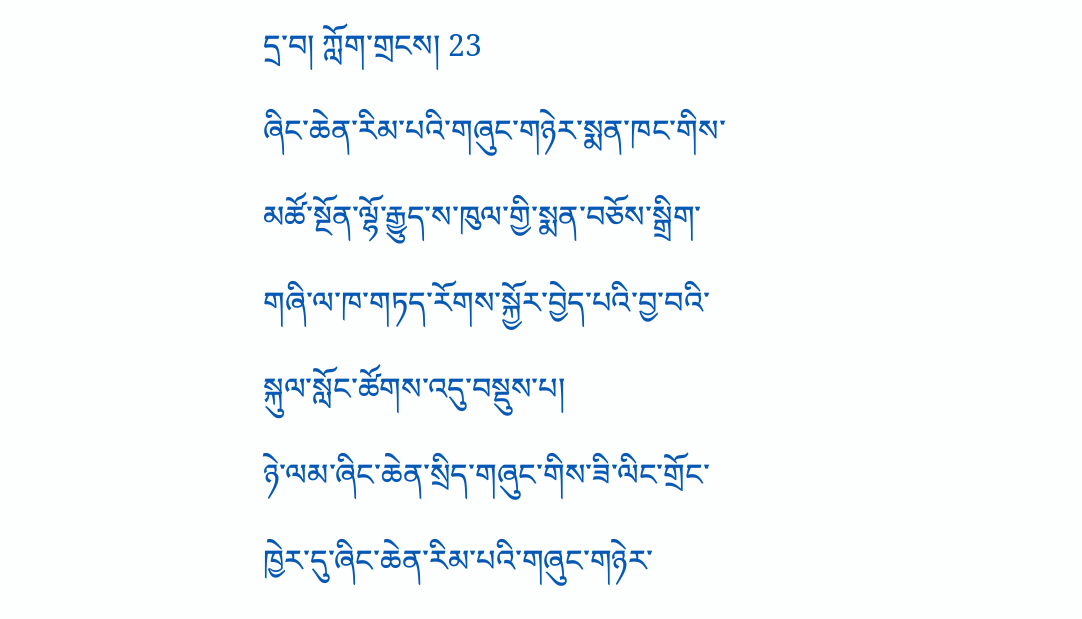དྲ་བ། ཀློག་གྲངས། 23
ཞིང་ཆེན་རིམ་པའི་གཞུང་གཉེར་སྨན་ཁང་གིས་མཚོ་སྔོན་ལྷོ་རྒྱུད་ས་ཁུལ་གྱི་སྨན་བཅོས་སྒྲིག་གཞི་ལ་ཁ་གཏད་རོགས་སྐྱོར་བྱེད་པའི་བྱ་བའི་སྐུལ་སློང་ཚོགས་འདུ་བསྡུས་པ།
ཉེ་ལམ་ཞིང་ཆེན་སྲིད་གཞུང་གིས་ཟི་ལིང་གྲོང་ཁྱེར་དུ་ཞིང་ཆེན་རིམ་པའི་གཞུང་གཉེར་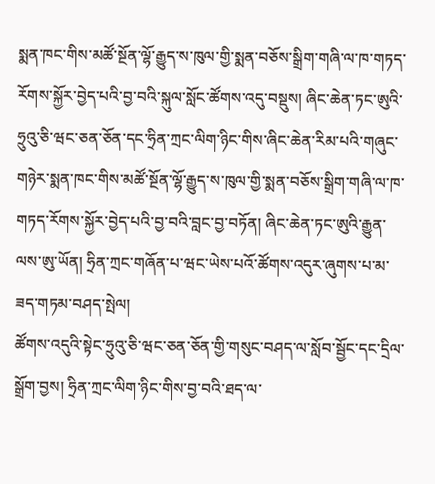སྨན་ཁང་གིས་མཚོ་སྔོན་ལྷོ་རྒྱུད་ས་ཁུལ་གྱི་སྨན་བཅོས་སྒྲིག་གཞི་ལ་ཁ་གཏད་རོགས་སྐྱོར་བྱེད་པའི་བྱ་བའི་སྐུལ་སློང་ཚོགས་འདུ་བསྡུས། ཞིང་ཆེན་ཏང་ཨུའི་ཧྲུའུ་ཅི་ཝང་ཅན་ཅོན་དང་ཧྲིན་ཀྲང་ལིག་ཉིང་གིས་ཞིང་ཆེན་རིམ་པའི་གཞུང་གཉེར་སྨན་ཁང་གིས་མཚོ་སྔོན་ལྷོ་རྒྱུད་ས་ཁུལ་གྱི་སྨན་བཅོས་སྒྲིག་གཞི་ལ་ཁ་གཏད་རོགས་སྐྱོར་བྱེད་པའི་བྱ་བའི་བླང་བྱ་བཏོན། ཞིང་ཆེན་ཏང་ཨུའི་རྒྱུན་ལས་ཨུ་ཡོན། ཧྲིན་ཀྲང་གཞོན་པ་ཝང་ཡེས་པའོ་ཚོགས་འདུར་ཞུགས་པ་མ་ཟད་གཏམ་བཤད་སྤེལ།
ཚོགས་འདུའི་སྟེང་ཧྲུའུ་ཅི་ཝང་ཅན་ཅོན་གྱི་གསུང་བཤད་ལ་སློབ་སྦྱོང་དང་དྲིལ་སྒྲོག་བྱས། ཧྲིན་ཀྲང་ལིག་ཉིང་གིས་བྱ་བའི་ཐད་ལ་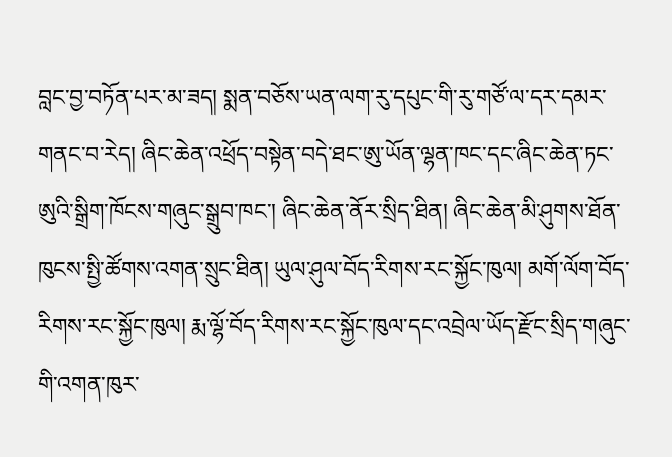བླང་བྱ་བཏོན་པར་མ་ཟད། སྨན་བཅོས་ཡན་ལག་རུ་དཔུང་གི་རུ་གཙོ་ལ་དར་དམར་གནང་བ་རེད། ཞིང་ཆེན་འཕྲོད་བསྟེན་བདེ་ཐང་ཨུ་ཡོན་ལྷན་ཁང་དང་ཞིང་ཆེན་ཏང་ཨུའི་སྒྲིག་ཁོངས་གཞུང་སྒྲུབ་ཁང་། ཞིང་ཆེན་ནོར་སྲིད་ཐིན། ཞིང་ཆེན་མི་ཤུགས་ཐོན་ཁུངས་སྤྱི་ཚོགས་འགན་སྲུང་ཐིན། ཡུལ་ཤུལ་བོད་རིགས་རང་སྐྱོང་ཁུལ། མགོ་ལོག་བོད་རིགས་རང་སྐྱོང་ཁུལ། རྨ་ལྷོ་བོད་རིགས་རང་སྐྱོང་ཁུལ་དང་འབྲེལ་ཡོད་རྫོང་སྲིད་གཞུང་གི་འགན་ཁུར་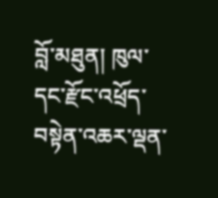བློ་མཐུན། ཁུལ་དང་རྫོང་འཕྲོད་བསྟེན་འཆར་ལྡན་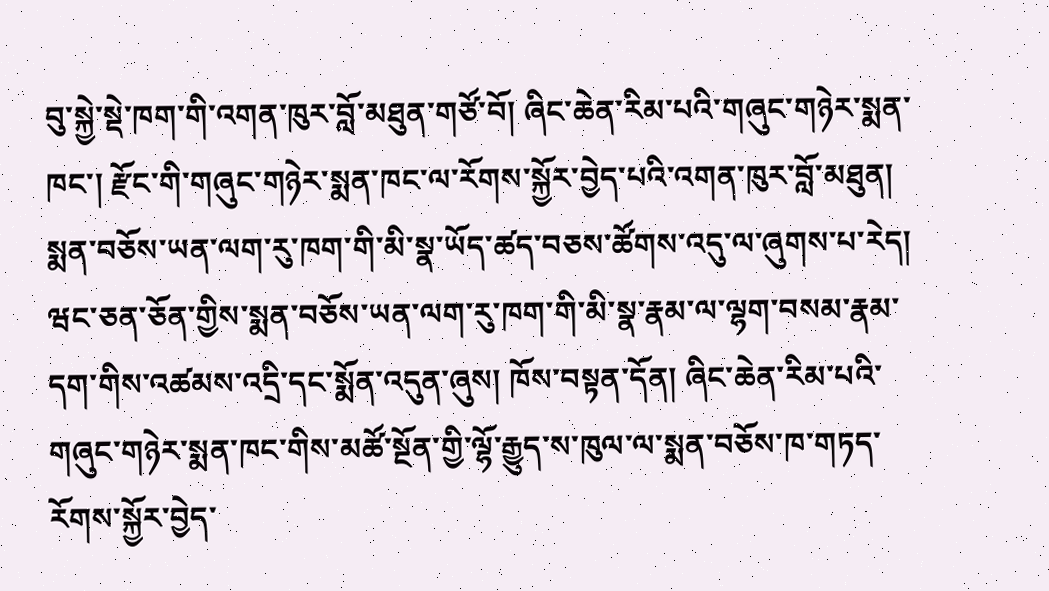བུ་སྐྱེ་སྡེ་ཁག་གི་འགན་ཁུར་བློ་མཐུན་གཙོ་བོ། ཞིང་ཆེན་རིམ་པའི་གཞུང་གཉེར་སྨན་ཁང་། རྫོང་གི་གཞུང་གཉེར་སྨན་ཁང་ལ་རོགས་སྐྱོར་བྱེད་པའི་འགན་ཁུར་བློ་མཐུན། སྨན་བཅོས་ཡན་ལག་རུ་ཁག་གི་མི་སྣ་ཡོད་ཚད་བཅས་ཚོགས་འདུ་ལ་ཞུགས་པ་རེད།
ཝང་ཅན་ཅོན་གྱིས་སྨན་བཅོས་ཡན་ལག་རུ་ཁག་གི་མི་སྣ་རྣམ་ལ་ལྷག་བསམ་རྣམ་དག་གིས་འཚམས་འདྲི་དང་སྨོན་འདུན་ཞུས། ཁོས་བསྟན་དོན། ཞིང་ཆེན་རིམ་པའི་གཞུང་གཉེར་སྨན་ཁང་གིས་མཚོ་སྔོན་གྱི་ལྷོ་རྒྱུད་ས་ཁུལ་ལ་སྨན་བཅོས་ཁ་གཏད་རོགས་སྐྱོར་བྱེད་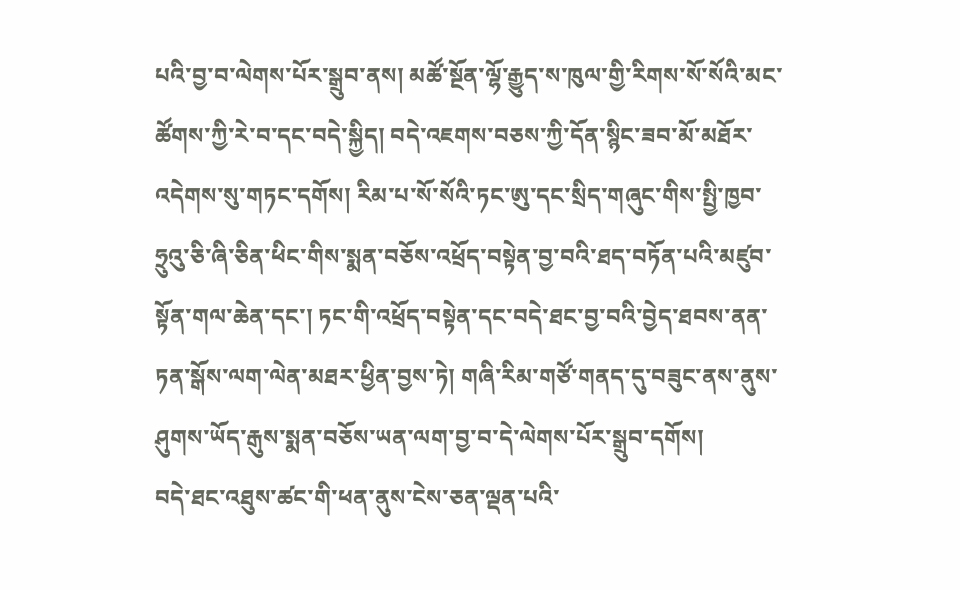པའི་བྱ་བ་ལེགས་པོར་སྒྲུབ་ནས། མཚོ་སྔོན་ལྷོ་རྒྱུད་ས་ཁུལ་གྱི་རིགས་སོ་སོའི་མང་ཚོགས་ཀྱི་རེ་བ་དང་བདེ་སྐྱིད། བདེ་འཇགས་བཅས་ཀྱི་དོན་སྙིང་ཟབ་མོ་མཐོར་འདེགས་སུ་གཏང་དགོས། རིམ་པ་སོ་སོའི་ཏང་ཨུ་དང་སྲིད་གཞུང་གིས་སྤྱི་ཁྱབ་ཧྲུའུ་ཅི་ཞི་ཅིན་ཕིང་གིས་སྨན་བཅོས་འཕྲོད་བསྟེན་བྱ་བའི་ཐད་བཏོན་པའི་མཛུབ་སྟོན་གལ་ཆེན་དང་། ཏང་གི་འཕྲོད་བསྟེན་དང་བདེ་ཐང་བྱ་བའི་བྱེད་ཐབས་ནན་ཏན་སྒོས་ལག་ལེན་མཐར་ཕྱིན་བྱས་ཏེ། གཞི་རིམ་གཙོ་གནད་དུ་བཟུང་ནས་ནུས་ཤུགས་ཡོད་རྒུས་སྨན་བཅོས་ཡན་ལག་བྱ་བ་དེ་ལེགས་པོར་སྒྲུབ་དགོས།
བདེ་ཐང་འཐུས་ཚང་གི་ཕན་ནུས་ངེས་ཅན་ལྡན་པའི་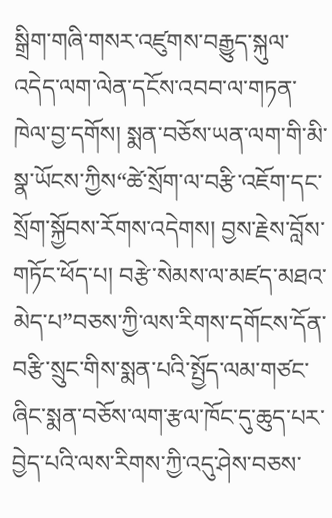སྒྲིག་གཞི་གསར་འཛུགས་བརྒྱུད་སྐུལ་འདེད་ལག་ལེན་དངོས་འབབ་ལ་གཏན་ཁེལ་བྱ་དགོས། སྨན་བཅོས་ཡན་ལག་གི་མི་སྣ་ཡོངས་ཀྱིས“ཚེ་སྲོག་ལ་བརྩི་འཇོག་དང་སྲོག་སྐྱོབས་རོགས་འདེགས། བྱས་རྗེས་བློས་གཏོང་ཕོད་པ། བརྩེ་སེམས་ལ་མཛད་མཐའ་མེད་པ”བཅས་ཀྱི་ལས་རིགས་དགོངས་དོན་བརྩི་སྲུང་གིས་སྨན་པའི་སྤྱོད་ལམ་གཙང་ཞིང་སྨན་བཅོས་ལག་རྩལ་ཁོང་དུ་ཆུད་པར་བྱེད་པའི་ལས་རིགས་ཀྱི་འདུ་ཤེས་བཅས་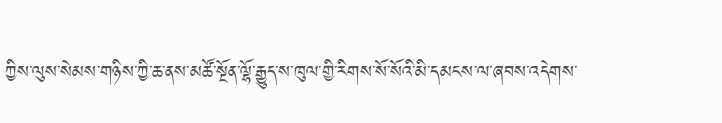ཀྱིས་ལུས་སེམས་གཉིས་ཀྱི་ཆ་ནས་མཚོ་སྔོན་ལྷོ་རྒྱུད་ས་ཁུལ་གྱི་རིགས་སོ་སོའི་མི་དམངས་ལ་ཞབས་འདེགས་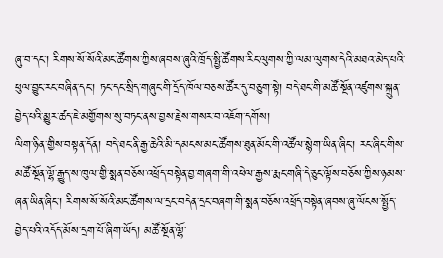ཞུ་བ་དང་། རིགས་སོ་སོའི་མང་ཚོགས་ཀྱིས་ཞབས་ཞུའི་ཁྲོད་སྤྱི་ཚོགས་རིང་ལུགས་ཀྱི་ལམ་ལུགས་དེའི་མཐའ་མེད་པའི་ཕུལ་བྱུང་རང་བཞིན་དང་། ཏང་དང་སྲིད་གཞུང་གི་དྲོད་ཁོལ་བཅས་ཚོར་དུ་བཅུག་སྟེ། བདེ་ཐང་གི་མཚོ་སྔོན་འཛུགས་སྐྲུན་བྱེད་པའི་མྱུར་ཚད་ཇེ་མགྱོགས་སུ་བཏང་ནས་བྱས་རྗེས་གསར་བ་འཇོག་དགོས།
ལིག་ཉིན་གྱིས་བསྟན་དོན། བདེ་ཐང་ནི་རྒྱ་ཆེའི་མི་དམངས་མང་ཚོགས་ཐུན་མོང་གི་འཚོལ་སྙེག་ཡིན་ཞིང་། རང་ཞིང་གིས་མཚོ་སྔོན་ལྷོ་རྒྱུད་ས་ཁུལ་གྱི་སྨན་བཅོས་འཕྲོད་བསྟེན་བྱ་གཞག་གི་འཕེལ་རྒྱས་རྨང་གཞི་དེ་ཅུང་ལྟོས་བཅོས་ཀྱིས་ཉམས་ཞན་ཡིན་ཞིང་། རིགས་སོ་སོའི་མང་ཚོགས་ལ་དྲང་བདེན་དྲང་བཞག་གི་སྨན་བཅོས་འཕྲོད་བསྟེན་ཞབས་ཞུ་ལོངས་སྤྱོད་བྱེད་པའི་འདོད་མོས་དྲག་པོ་ཞིག་ཡོད། མཚོ་སྔོན་ལྷོ་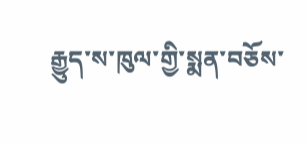རྒྱུད་ས་ཁུལ་གྱི་སྨན་བཅོས་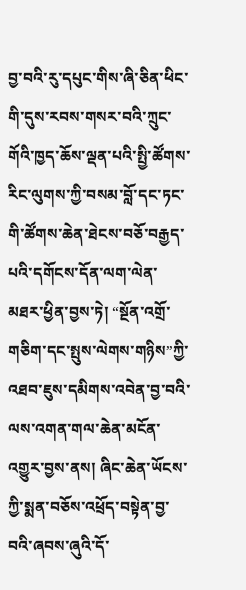བྱ་བའི་རུ་དཔུང་གིས་ཞི་ཅིན་ཕིང་གི་དུས་རབས་གསར་བའི་ཀྲུང་གོའི་ཁྱད་ཆོས་ལྡན་པའི་སྤྱི་ཚོགས་རིང་ལུགས་ཀྱི་བསམ་བློ་དང་ཏང་གི་ཚོགས་ཆེན་ཐེངས་བཅོ་བརྒྱད་པའི་དགོངས་དོན་ལག་ལེན་མཐར་ཕྱིན་བྱས་ཏེ། “སྔོན་འགྲོ་གཅིག་དང་སྤུས་ལེགས་གཉིས”ཀྱི་འཐབ་ཇུས་དམིགས་འབེན་བྱ་བའི་ལས་འགན་གལ་ཆེན་མངོན་འགྱུར་བྱས་ནས། ཞིང་ཆེན་ཡོངས་ཀྱི་སྨན་བཅོས་འཕྲོད་བསྟེན་བྱ་བའི་ཞབས་ཞུའི་དོ་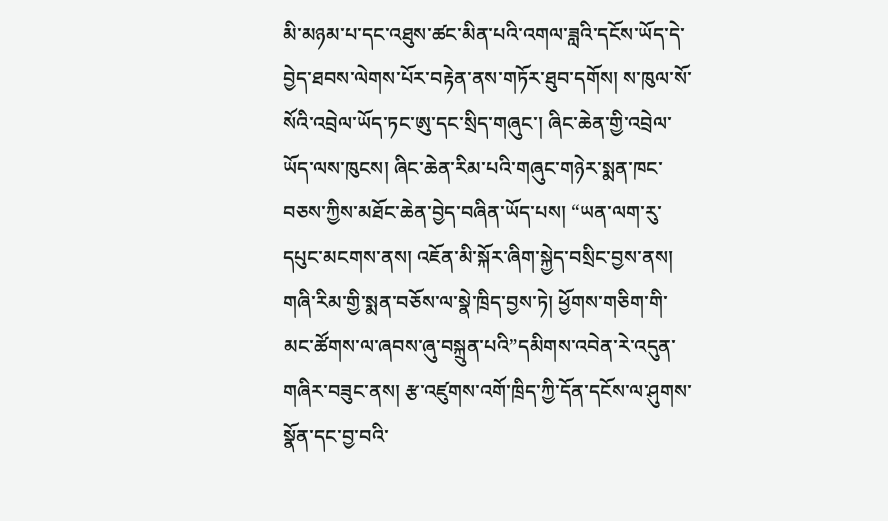མི་མཉམ་པ་དང་འཐུས་ཚང་མིན་པའི་འགལ་ཟླའི་དངོས་ཡོད་དེ་བྱེད་ཐབས་ལེགས་པོར་བརྟེན་ནས་གཏོར་ཐུབ་དགོས། ས་ཁུལ་སོ་སོའི་འབྲེལ་ཡོད་ཏང་ཨུ་དང་སྲིད་གཞུང་། ཞིང་ཆེན་གྱི་འབྲེལ་ཡོད་ལས་ཁུངས། ཞིང་ཆེན་རིམ་པའི་གཞུང་གཉེར་སྨན་ཁང་བཅས་ཀྱིས་མཐོང་ཆེན་བྱེད་བཞིན་ཡོད་པས། “ཡན་ལག་རུ་དཔུང་མངགས་ནས། འཇོན་མི་སྐོར་ཞིག་སྐྱེད་བསྲིང་བྱས་ནས། གཞི་རིམ་གྱི་སྨན་བཅོས་ལ་སྣེ་ཁྲིད་བྱས་ཏེ། ཕྱོགས་གཅིག་གི་མང་ཚོགས་ལ་ཞབས་ཞུ་བསྐྲུན་པའི”དམིགས་འབེན་རེ་འདུན་གཞིར་བཟུང་ནས། རྩ་འཛུགས་འགོ་ཁྲིད་ཀྱི་དོན་དངོས་ལ་ཤུགས་སྣོན་དང་བྱ་བའི་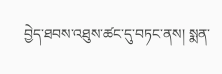བྱེད་ཐབས་འཐུས་ཚང་དུ་བཏང་ནས། སྨན་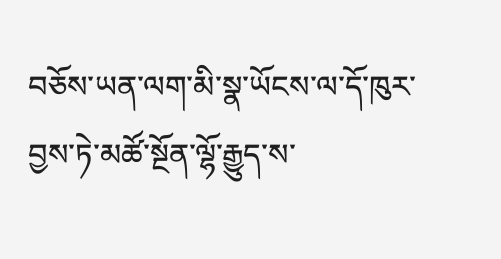བཅོས་ཡན་ལག་མི་སྣ་ཡོངས་ལ་དོ་ཁུར་བྱས་ཏེ་མཚོ་སྔོན་ལྷོ་རྒྱུད་ས་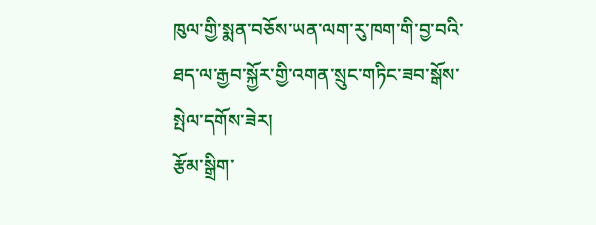ཁུལ་གྱི་སྨན་བཅོས་ཡན་ལག་རུ་ཁག་གི་བྱ་བའི་ཐད་ལ་རྒྱབ་སྐྱོར་གྱི་འགན་སྲུང་གཏིང་ཟབ་སྒོས་སྤེལ་དགོས་ཟེར།
རྩོམ་སྒྲིག་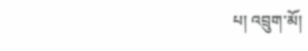པ། འབྲུག་མོ།